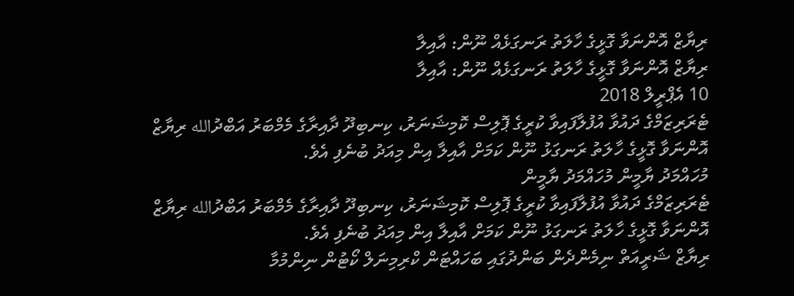ރިޔާޒް އޮންނަވާ ގޮޅީގެ ހާލަތު ރަނގަޅެއް ނޫން: އާއިލާ
ރިޔާޒް އޮންނަވާ ގޮޅީގެ ހާލަތު ރަނގަޅެއް ނޫން: އާއިލާ
10 އެޕްރީލް 2018
ޓެރަރިޒަމްގެ ދައުވާ އުފުލާފައިވާ ކުރީގެ ޕޮލިސް ކޮމިޝަނަރު، ކިނބިދޫ ދާއިރާގެ މެމްބަރު އަބްދުالله ރިޔާޒް އޮންނަވާ ގޮޅީގެ ހާލަތު ރަނގަޅު ނޫން ކަމަށް އާއިލާ އިން މިއަދު ބުނެފި އެވެ.
މުހައްމަދު ޔާމީން މުހައްމަދު ޔާމީން
ޓެރަރިޒަމްގެ ދައުވާ އުފުލާފައިވާ ކުރީގެ ޕޮލިސް ކޮމިޝަނަރު، ކިނބިދޫ ދާއިރާގެ މެމްބަރު އަބްދުالله ރިޔާޒް އޮންނަވާ ގޮޅީގެ ހާލަތު ރަނގަޅު ނޫން ކަމަށް އާއިލާ އިން މިއަދު ބުނެފި އެވެ.
ރިޔާޒް ޝަރީއަތް ނިމެންދެން ބަންދުގައި ބަހައްޓަން ކްރިމިނަލް ކޯޓުން ނިންމުމާ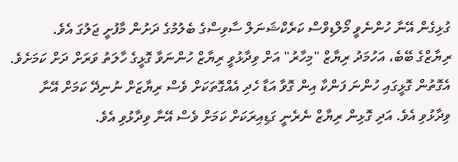ގުޅިގެން އޭނާ ހުންނެވީ މޯލްޑިވްސް ކަރެކްޝަނަލް ސާވިސްގެ ބެލުމުގެ ދަށުން މާފުށީ ޖަލުގަ އެވެ.
ރިޔާޒްގެ ބޭބެ، އަހުމަދު ރިޔާޒް "މިހާރު" އަށް ވިދާޅުވީ ރިޔާޒް ހުންނަވާ ގޮޅީގެ ހާލަތު ވަރަށް ދަށް ކަމަށެވެ. އެގޮތުން ގޮޅީގައި ހުންނަ ފަންކާ އިން ގޮވާ އަޑާ ހެދި އެއްގޮތަކަށް ވެސް ރިޔާޒަށް ނުނިދޭ ކަމަށް އޭނާ ވިދާޅުވި އެވެ. އަދި ގޮޅިން ރިޔާޒް ނެރެނީ ގަޑިއިރަކަށް ކަމަށް ވެސް އޭނާ ވިދާޅުވި އެވެ.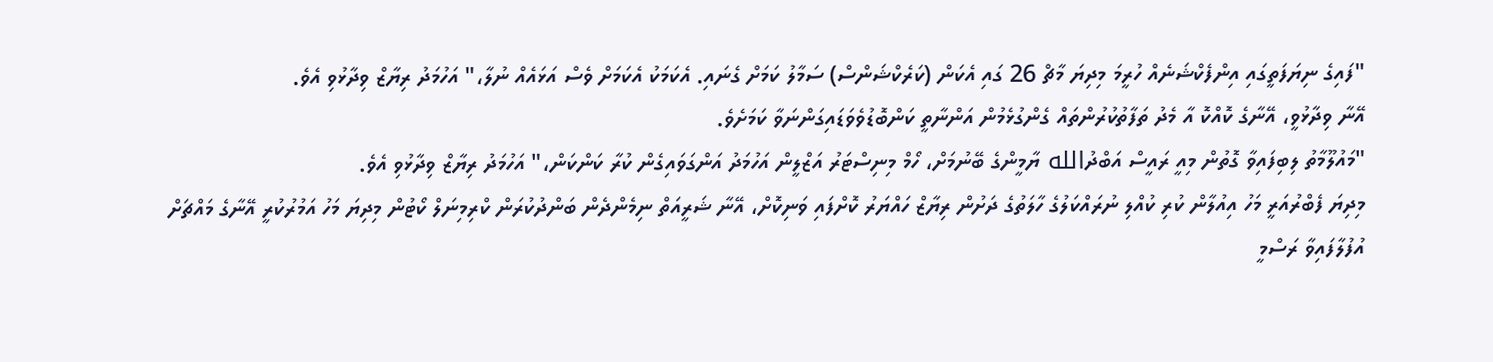"ފައިގެ ނިޔަފަތީގައި އިންފެކްޝަނެއް ހުރީމަ މިދިޔަ މާޗް 26 ގައި އެކަން (ކަރެކްޝަންސް) ސަމާލު ކަމަށް ގެނައި. އެކަމަކު އެކަމަށް ވެސް އަޅައެއް ނުލާ،" އަހުމަދު ރިޔާޒް ވިދާޅުވި އެވެ.
އޭނާ ވިދާޅުވީ، އޭނާގެ ކޮއްކޮ އާ މެދު ތަފާތުކުރުންތައް ގެންގުޅެމުން އަންނާތީ ކަންބޮޑުވެވަޑައިގަންނަވާ ކަމަށެވެ.
"މައުލޫމާތު ލިބިފައިވާ ގޮތުން މިއީ ރައީސް އަބްދުالله ޔާމީންގެ ބޭނުމަށް، ހޯމް މިނިސްޓަރު އަޒްލީން އަހުމަދު އަންގަވައިގެން ކުރާ ކަންކަން،" އަހުމަދު ރިޔާޒް ވިދާޅުވި އެވެ.
މިދިޔަ ފެބްރުއަރީ މަހު އިއުލާން ކުރި ކުއްލި ނުރައްކަލުގެ ހާލަތުގެ ދަށުން ރިޔާޒް ހައްޔަރު ކޮށްފައި ވަނިކޮށް، އޭނާ ޝަރީއަތް ނިމެންދެން ބަންދުކުރަން ކްރިމިނަލް ކޯޓުން މިދިޔަ މަހު އަމުރުކުރީ އޭނާގެ މައްޗަށް އުފުލާފައިވާ ރަސްމީ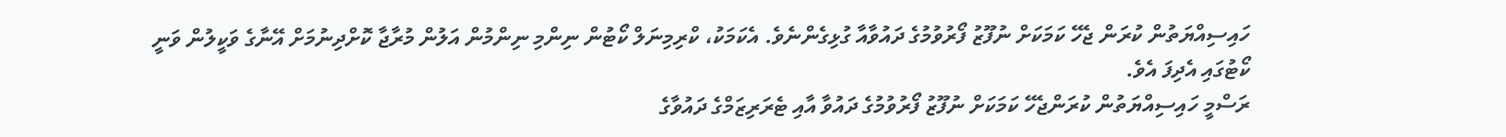ހައިސިއްޔަތުން ކުރަން ޖެހޭ ކަމަކަށް ނުފޫޒު ފޯރުވުމުގެ ދައުވާއާ ގުޅިގެންނެވެ. އެކަމަކު، ކްރިމިނަލް ކޯޓުން ނިންމި ނިންމުން އަލުން މުރާޖާ ކޮށްދިނުމަށް އޭނާގެ ވަކީލުން ވަނީ ކޯޓުގައި އެދިފަ އެވެ.
ރަސްމީ ހައިސިއްޔަތުން ކުރަންޖެހޭ ކަމަކަށް ނުފޫޒު ފޯރުވުމުގެ ދައުވާ އާއި ޓެރަރިޒަމްގެ ދައުވާގެ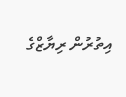އިތުރުން ރިޔާޒްގެ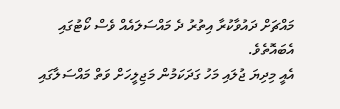މައްޗަށް ދައުވާކުރާ އިތުރު ދެ މައްސަލައެއް ވެސް ކޯޓުގައި އެބައޮތެވެ.
އެއީ މިދިޔަ ޖުލައި މަހު ގަދަކަމުން މަޖިލީހަށް ވަތް މައްސަލާގައި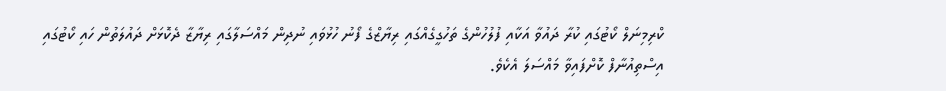ކްރިމިނަލް ކޯޓުގައި ކުރާ ދައުވާ އަކާއި ފުލުހުންގެ ތަހުގީގެއްގައި ރިޔާޒްގެ ފޯނު ހުޅުވައި ނުދިން މައްސަލާގައި ރިޔާޒާ ދެކޮޅަށް ދައުލަތުން ހައި ކޯޓުގައި އިސްތިއުނާފް ކޮށްފައިވާ މައްސަލަ އެކެވެ.